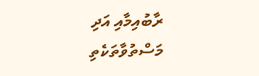ރާބުއިމާއި އަދި މަސްތުވާތަކެތި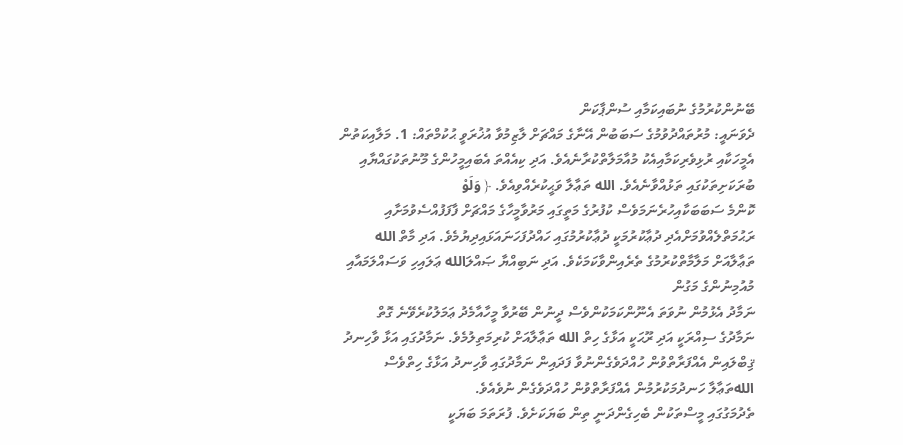ބޭނުންކުރުމުގެ ނުބައިކަމާއި ސުންޕާކަން
ދެވަނައީ: މުރުތައްދުވުމުގެ ސަބަބުން އޭނާގެ މައްޗަށް ލާޒިމުވާ އުޚުރަވީ ޙުކުމްތައް: 1. މަލާއިކަތުން އެމީހަކާއި ރުޅިވެރިކަމާއިއެކު މުއާމަލާތްކުރާނެއެވެ. އަދި ކިއެއްތަ އެބައިމީހުންގެ މޫނުތަކުގައްޔާއި ބުރަކަށިތަކުގައި ތަޅުއްވާނެއެވެ. الله ތަޢާލާ ވަޙީކުރެއްވިއެވެ. ﴿ وَلَوْ
ކޮންމެ ސަބަބަކާއިހުރެނަމަވެސް ކުފުރުގެ މަތީގައި މަރުވާމީހާގެ މައްޗަށް ފާފަފުއްސެވުމަށާއި ރަޙުމަތްލެއްވުމަށްއެދި ދުޢާކުރުމަކީ ދުޢާކުރުމުގައި ހައްދުފަހަނައަޅައިދިޔުމެވެ. އަދި މާތް الله ތަޢާލާއަށް މަލާމާތްކުރުމުގެ ތެރެއިންވާކަމަކެވެ. އަދި ނަބިއްޔާ ޞައްލަالله ޢަލައިހި ވަސައްލަމައާއި މުއުމިނުންގެ މަގުން
ނަމާދު އެޅުމުން ނުވަތަ އެނޫންކަމަކުންވެސް ދީނުން ބޭރުވާ މީހާއާމެދު ޢަމަލުކުރެވޭނެ ގޮތް
ނަމާދުގެ ސިއްރަކީ އަދި ރޫޙަކީ އަޅާގެ ހިތް الله ތަޢާލާއަށް ކުރިމަތިލުމެވެ. ނަމާދުގައި އަޅާ ވާހިނދު ޤިބްލައިން އެއްފަރާތްވުން ހުއްދަވެގެންނުވާ ފަދައިން ނަމާދުގައި ވާހިނދު އަޅާގެ ހިތްވެސް اللهތަޢާލާ ހަނދުމަކުރުމުން އެއްފަރާތްވުން ހުއްދަވެގެން ނުވެއެވެ.
ތެދުމަގުގައި މީސްތަކުން ބެހިގެންދަނީ ތިން ބަޔަކަށެވެ. ފުރަތަމަ ބަޔަކީ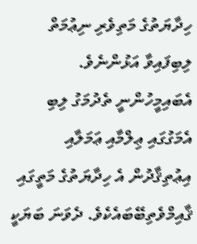ހިދާޔަތުގެ މަތިވެރި ނިޢުމަތް ލިބިފައިވާ އަޅުންނެވެ. އެބައިމީހުންނީ ތެދުމަގު ލިބި އެމަގުގައި ޢިލްމާއި ޢަމަލާއި އިޢުތިޤާދުން އެ ހިދާޔަތުގެ މަތީގައި ޤާއިމްވެތިބޭބައެކެވެ. ދެވަނަ ބަޔަކީ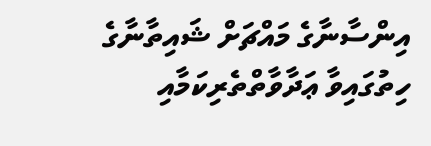އިންސާނާގެ މައްޗަށް ޝައިތާނާގެ ހިތުގައިވާ ޢަދާވާތްތެރިކަމާއި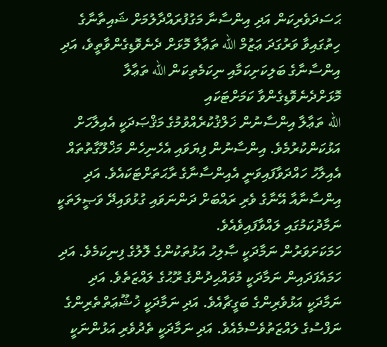ޙަސަދަވެރިކަން އަދި އިންސާނާ މަގުފުރައްދާލުމަށް ޝައިތާނާގެ ހިތުގައިވާ ވަރުގަދަ ޢަޒުމް الله ތަޢާލާ މޮޅަށް ދެނެވޮޑިގެންވާތީވެ، އަދި އިންސާނާގެ ބަލިކަށިކަމާއި ނިކަމެތިކަން الله ތަޢާލާ މޮޅަށްދެނެވޮޑިގެންވާ ކަމަށްޓަކައި
الله ތަޢާލާ އިންސާނުން ޚަލްޤުކުރެއްވުމުގެ މަޤްޞަދަކީ އެއިލާހަށް އަޅުކަންކުރުމެވެ. އިންސާނުން ފިޔަވައި އެހެނިހެން މަޚްލޫގާތުތައް އެއިލާހު ހައްދަވާފައިވަނީ އެއިންސާނާގެ ރާޙަތަށްޓަކައެވެ. އަދި އިންސާނާއާ އޭނާގެ ވެރި ރައްބަށް ދަންނަވައި ގުޅުވައިދޭ ވަޞީލަތަކީ ނަމާދުކަމުގައި ލައްވާފައިވެއެވެ.
ހަމަކަށަވަރުން ނަމާދަކީ ޞާލިހު އަޅުތަކުންގެ ލޮލުގެ ފިނިކަމެވެ. އަދި ހަމައެފަދައިން ނަމާދަކީ މުވައްޙިދުންގެ ރޫޙުގެ ލައްޒަތެވެ. އަދި ނަމާދަކީ އަޅުވެރިންގެ ބަގީޗާއެވެ. އަދި ނަމާދަކީ ޚުޝޫޢަތްތެރިންގެ ނަފްސުގެ ލައްޒަތުވެސްމެއެވެ. އަދި ނަމާދަކީ ތެދުވެރި އަޅުންނަކީ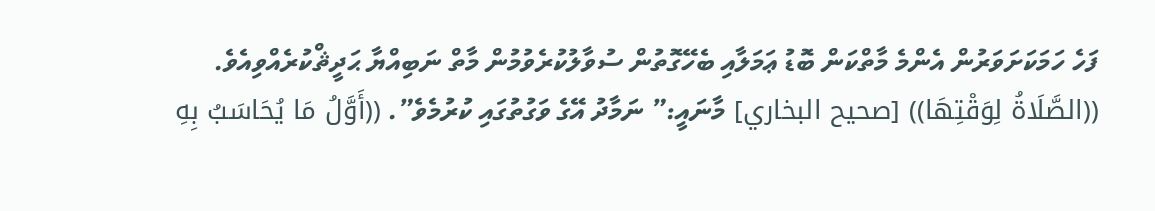ފަހެ ހަމަކަށަވަރުން އެންމެ މާތްކަން ބޮޑު ޢަމަލާއި ބެހޭގޮތުން ސުވާލުކުރެވުމުން މާތް ނަބިއްޔާ ޙަދީޘްކުރެއްވިއެވެ. ((الصَّلَاةُ لِوَقْتِهَا)) [صحيح البخاري] މާނައީ:” ނަމާދު އޭގެ ވަގުތުގައި ކުރުމެވެ”. ((أَوَّلُ مَا يُحَاسَبُ بِهِ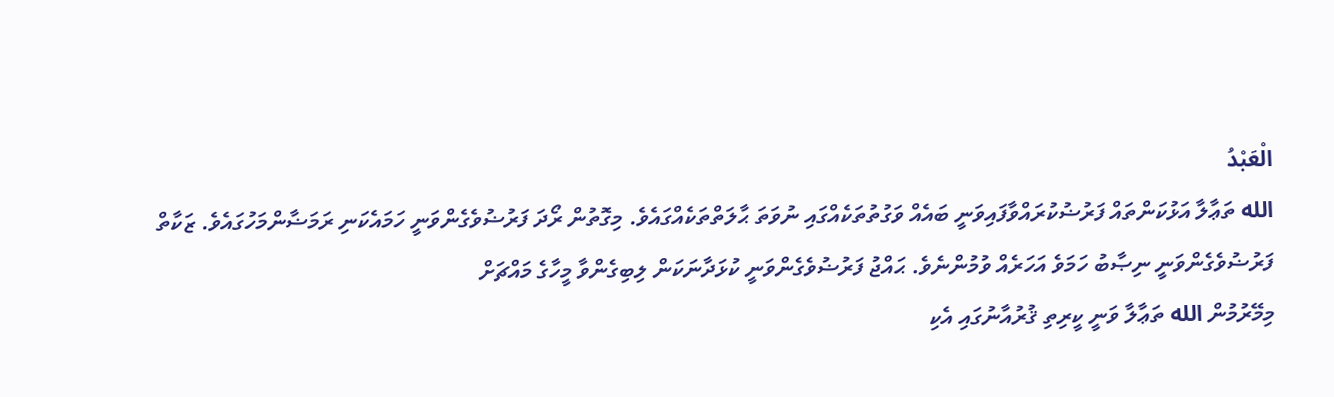الْعَبْدُ
الله ތަޢާލާ އަޅުކަންތައް ފަރުޟުކުރައްވާފައިވަނީ ބައެއް ވަގުތުތަކެއްގައި ނުވަތަ ޙާލަތްތަކެއްގައެވެ. މިގޮތުން ރޯދަ ފަރުޟުވެގެންވަނީ ހަމައެކަނި ރަމަޟާންމަހުގައެވެ. ޒަކާތް ފަރުޟުވެގެންވަނީ ނިޞާބު ހަމަވެ އަހަރެއް ވުމުންނެވެ. ޙައްޖު ފަރުޟުވެގެންވަނީ ކުޅަދާނަކަން ލިބިގެންވާ މީހާގެ މައްޗަށް
މިމޭރުމުން الله ތަޢާލާ ވަނީ ކީރިތި ޤުރުއާނުގައި އެކި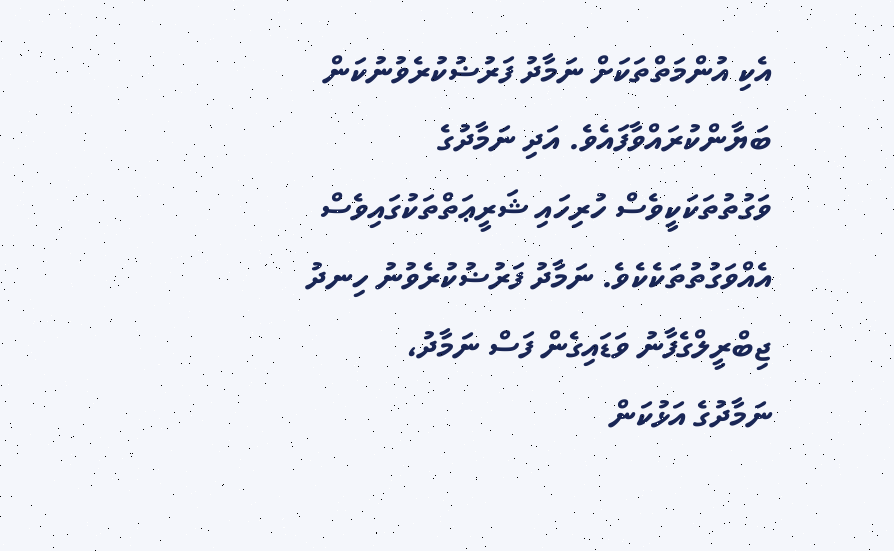އެކި އުންމަތްތަކަށް ނަމާދު ފަރުޟުކުރެވުނުކަން ބަޔާންކުރައްވާފައެވެ. އަދި ނަމާދުގެ ވަގުތުތަކަކީވެސް ހުރިހައި ޝަރީޢަތްތަކުގައިވެސް އެއްވަގުތުތަކެކެވެ. ނަމާދު ފަރުޟުކުރެވުނު ހިނދު ޖިބްރީލްގެފާނު ވަޑައިގެން ފަސް ނަމާދު،
ނަމާދުގެ އަޅުކަން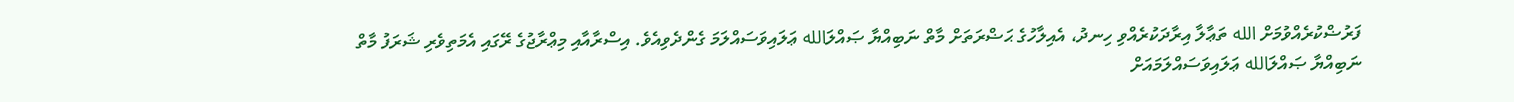ފަރުޟްކުރެއްވުމަށް الله ތަޢާލާ އިރާދަކުރެއްވި ހިނދު، އެއިލާހުގެ ޙަޟްރަތަށް މާތް ނަބިއްޔާ ޞައްލަالله ޢަލައިވަސައްލަމަ ގެންދެވިއެވެ. އިސްރާއާއި މިޢްރާޖުގެ ރޭގައި އެމަތިވެރި ޝަރަފު މާތް ނަބިއްޔާ ޞައްލަالله ޢަލައިވަސައްލަމައަށް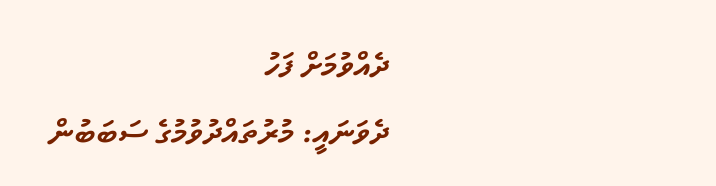ދެއްވުމަށް ފަހު
ދެވަނައީ: މުރުތައްދުވުމުގެ ސަބަބުން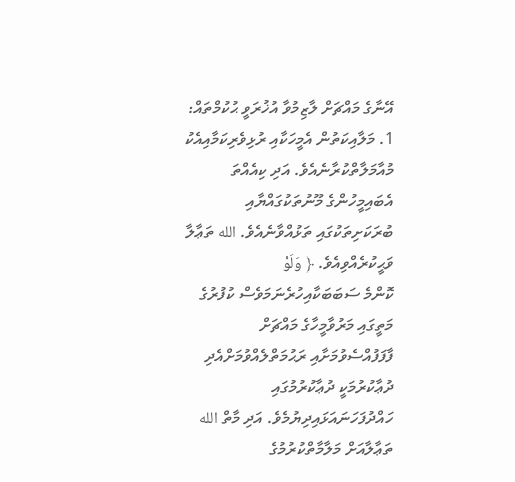އޭނާގެ މައްޗަށް ލާޒިމުވާ އުޚުރަވީ ޙުކުމްތައް: 1. މަލާއިކަތުން އެމީހަކާއި ރުޅިވެރިކަމާއިއެކު މުއާމަލާތްކުރާނެއެވެ. އަދި ކިއެއްތަ އެބައިމީހުންގެ މޫނުތަކުގައްޔާއި ބުރަކަށިތަކުގައި ތަޅުއްވާނެއެވެ. الله ތަޢާލާ ވަޙީކުރެއްވިއެވެ. ﴿ وَلَوْ
ކޮންމެ ސަބަބަކާއިހުރެނަމަވެސް ކުފުރުގެ މަތީގައި މަރުވާމީހާގެ މައްޗަށް ފާފަފުއްސެވުމަށާއި ރަޙުމަތްލެއްވުމަށްއެދި ދުޢާކުރުމަކީ ދުޢާކުރުމުގައި ހައްދުފަހަނައަޅައިދިޔުމެވެ. އަދި މާތް الله ތަޢާލާއަށް މަލާމާތްކުރުމުގެ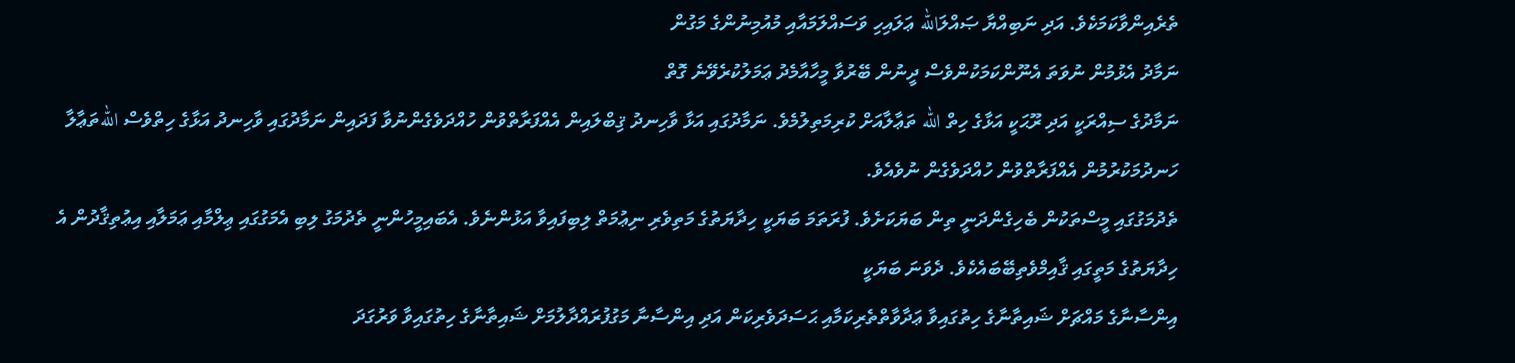ތެރެއިންވާކަމަކެވެ. އަދި ނަބިއްޔާ ޞައްލަالله ޢަލައިހި ވަސައްލަމައާއި މުއުމިނުންގެ މަގުން
ނަމާދު އެޅުމުން ނުވަތަ އެނޫންކަމަކުންވެސް ދީނުން ބޭރުވާ މީހާއާމެދު ޢަމަލުކުރެވޭނެ ގޮތް
ނަމާދުގެ ސިއްރަކީ އަދި ރޫޙަކީ އަޅާގެ ހިތް الله ތަޢާލާއަށް ކުރިމަތިލުމެވެ. ނަމާދުގައި އަޅާ ވާހިނދު ޤިބްލައިން އެއްފަރާތްވުން ހުއްދަވެގެންނުވާ ފަދައިން ނަމާދުގައި ވާހިނދު އަޅާގެ ހިތްވެސް اللهތަޢާލާ ހަނދުމަކުރުމުން އެއްފަރާތްވުން ހުއްދަވެގެން ނުވެއެވެ.
ތެދުމަގުގައި މީސްތަކުން ބެހިގެންދަނީ ތިން ބަޔަކަށެވެ. ފުރަތަމަ ބަޔަކީ ހިދާޔަތުގެ މަތިވެރި ނިޢުމަތް ލިބިފައިވާ އަޅުންނެވެ. އެބައިމީހުންނީ ތެދުމަގު ލިބި އެމަގުގައި ޢިލްމާއި ޢަމަލާއި އިޢުތިޤާދުން އެ ހިދާޔަތުގެ މަތީގައި ޤާއިމްވެތިބޭބައެކެވެ. ދެވަނަ ބަޔަކީ
އިންސާނާގެ މައްޗަށް ޝައިތާނާގެ ހިތުގައިވާ ޢަދާވާތްތެރިކަމާއި ޙަސަދަވެރިކަން އަދި އިންސާނާ މަގުފުރައްދާލުމަށް ޝައިތާނާގެ ހިތުގައިވާ ވަރުގަދަ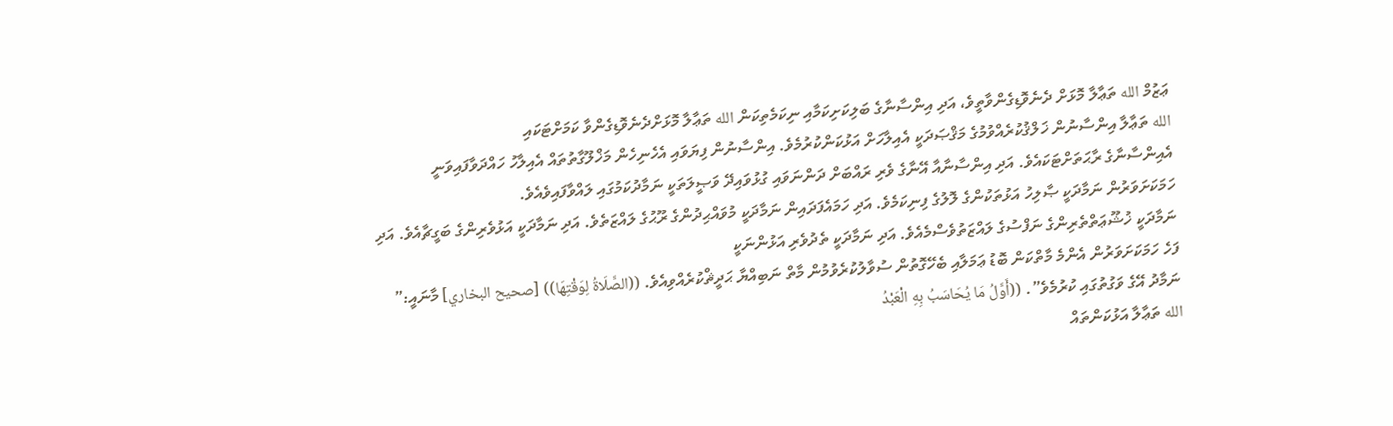ޢަޒުމް الله ތަޢާލާ މޮޅަށް ދެނެވޮޑިގެންވާތީވެ، އަދި އިންސާނާގެ ބަލިކަށިކަމާއި ނިކަމެތިކަން الله ތަޢާލާ މޮޅަށްދެނެވޮޑިގެންވާ ކަމަށްޓަކައި
الله ތަޢާލާ އިންސާނުން ޚަލްޤުކުރެއްވުމުގެ މަޤްޞަދަކީ އެއިލާހަށް އަޅުކަންކުރުމެވެ. އިންސާނުން ފިޔަވައި އެހެނިހެން މަޚްލޫގާތުތައް އެއިލާހު ހައްދަވާފައިވަނީ އެއިންސާނާގެ ރާޙަތަށްޓަކައެވެ. އަދި އިންސާނާއާ އޭނާގެ ވެރި ރައްބަށް ދަންނަވައި ގުޅުވައިދޭ ވަޞީލަތަކީ ނަމާދުކަމުގައި ލައްވާފައިވެއެވެ.
ހަމަކަށަވަރުން ނަމާދަކީ ޞާލިހު އަޅުތަކުންގެ ލޮލުގެ ފިނިކަމެވެ. އަދި ހަމައެފަދައިން ނަމާދަކީ މުވައްޙިދުންގެ ރޫޙުގެ ލައްޒަތެވެ. އަދި ނަމާދަކީ އަޅުވެރިންގެ ބަގީޗާއެވެ. އަދި ނަމާދަކީ ޚުޝޫޢަތްތެރިންގެ ނަފްސުގެ ލައްޒަތުވެސްމެއެވެ. އަދި ނަމާދަކީ ތެދުވެރި އަޅުންނަކީ
ފަހެ ހަމަކަށަވަރުން އެންމެ މާތްކަން ބޮޑު ޢަމަލާއި ބެހޭގޮތުން ސުވާލުކުރެވުމުން މާތް ނަބިއްޔާ ޙަދީޘްކުރެއްވިއެވެ. ((الصَّلَاةُ لِوَقْتِهَا)) [صحيح البخاري] މާނައީ:” ނަމާދު އޭގެ ވަގުތުގައި ކުރުމެވެ”. ((أَوَّلُ مَا يُحَاسَبُ بِهِ الْعَبْدُ
الله ތަޢާލާ އަޅުކަންތައް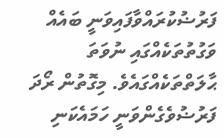ފަރުޟުކުރައްވާފައިވަނީ ބައެއް ވަގުތުތަކެއްގައި ނުވަތަ ޙާލަތްތަކެއްގައެވެ. މިގޮތުން ރޯދަ ފަރުޟުވެގެންވަނީ ހަމައެކަނި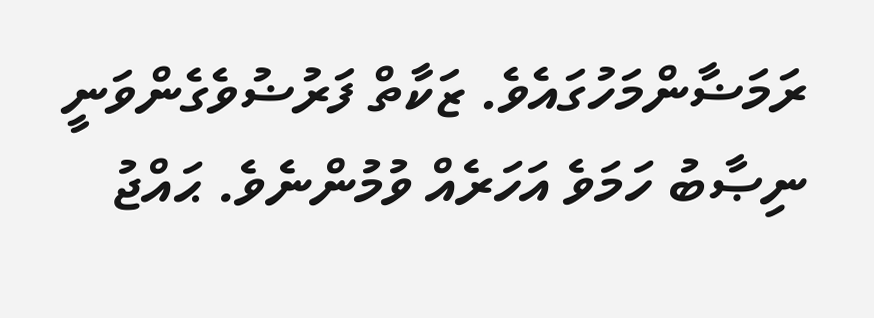ރަމަޟާންމަހުގައެވެ. ޒަކާތް ފަރުޟުވެގެންވަނީ ނިޞާބު ހަމަވެ އަހަރެއް ވުމުންނެވެ. ޙައްޖު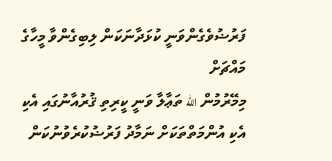ފަރުޟުވެގެންވަނީ ކުޅަދާނަކަން ލިބިގެންވާ މީހާގެ މައްޗަށް
މިމޭރުމުން الله ތަޢާލާ ވަނީ ކީރިތި ޤުރުއާނުގައި އެކި އެކި އުންމަތްތަކަށް ނަމާދު ފަރުޟުކުރެވުނުކަން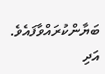ބަޔާންކުރައްވާފައެވެ. އަދި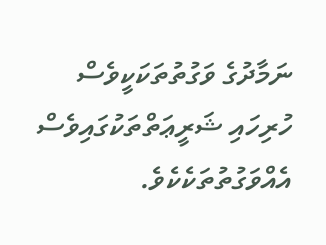ނަމާދުގެ ވަގުތުތަކަކީވެސް ހުރިހައި ޝަރީޢަތްތަކުގައިވެސް އެއްވަގުތުތަކެކެވެ.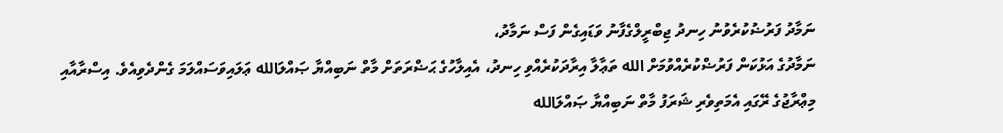ނަމާދު ފަރުޟުކުރެވުނު ހިނދު ޖިބްރީލްގެފާނު ވަޑައިގެން ފަސް ނަމާދު،
ނަމާދުގެ އަޅުކަން ފަރުޟްކުރެއްވުމަށް الله ތަޢާލާ އިރާދަކުރެއްވި ހިނދު، އެއިލާހުގެ ޙަޟްރަތަށް މާތް ނަބިއްޔާ ޞައްލަالله ޢަލައިވަސައްލަމަ ގެންދެވިއެވެ. އިސްރާއާއި މިޢްރާޖުގެ ރޭގައި އެމަތިވެރި ޝަރަފު މާތް ނަބިއްޔާ ޞައްލަالله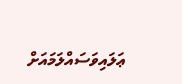ޢަލައިވަސައްލަމައަށް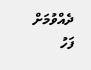ދެއްވުމަށް ފަހު